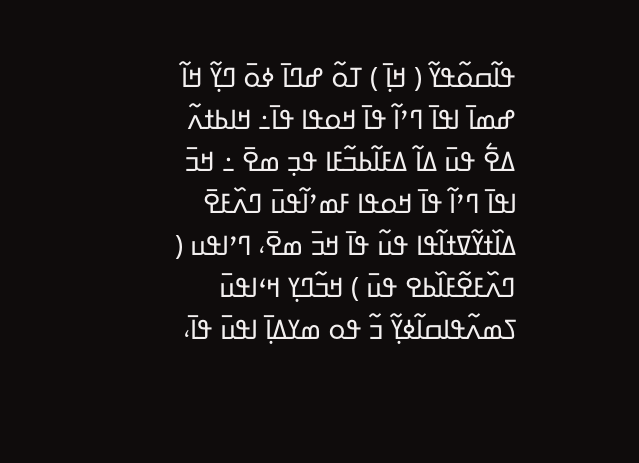ߟߊ߬ߛߋ߬ߟߌ߬ ( ߞߊ߲߫ ) ߠߋ߬ ߝߣߊ߫ ߦߋ߫ ߣߌ߲߬ ߞߊ߬ ߝߘߊ߫ ߊߟߊ߫ ߣߴߊ߬ ߟߊ߫ ߞߋߟߊ ߟߊ߫߸ ߞߊߕߙߍ߬ ߡߐ߱ ߟߎ߫ ߡߊ߬ ߡߓߊ߬ߕߏ߬ߓߊ ߟߏ߲ ߘߐ߫ ߸ ߞߏ߫ ߊߟߊ߫ ߣߴߊ߬ ߟߊ߫ ߞߋߟߊ ߓߘߴߊ߬ߟߎ߫ ߣߍ߰ߓߐ߫ ߡߊ߰ߙߌ߬ߜߙߊ߬ߟߊ ߟߎ߬ ߟߊ߫ ߞߏ߫ ߘߐ߫، ߣߴߊߟߎ ( ߣߍ߰ߓߐ߬ߓߊ߰ߕߐ ߟߎ߫ ) ߞߏ߬ߣߌ߲ ߞߵߊߟߎ߫ ߖߘߍ߬ߟߊߛߊ߬ߦߌ߲߬ ߏ߬ ߟߋ ߘߌߡߊ߲߫ ߊߟߎ߫ ߟߊ߫،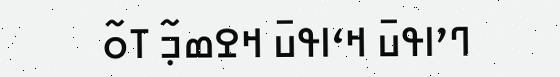ߣߴߊߟߎ߫ ߞߵߊߟߎ߫ ߞߐߘߏ߲߬ ߠߋ߬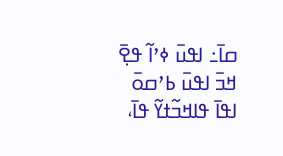ߛߊ߫߸ ߊߟߎ߫ ߦߴߊ߬ ߟߐ߲߫ ߞߏ߫ ߊߟߎ߫ ߕߴߛߋ߫ ߊߟߊ߫ ߟߊߞߏ߬ߙߌ߬ ߟߊ߫،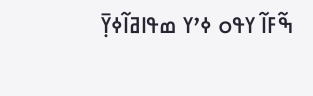ߒ߬ߓߊ߬ ߌߟߋ ߦߴߌ ߘߟߊߥߊ߬ߦߌ߲߫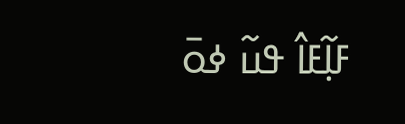ߓߊ߲߬ߓߊ߮ ߟߎ߬ ߦߋ߫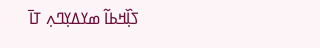ߖߊ߲߰ߞߕߊ߬ ߘߌߡߌ߲ߣߍ߲ ߠߊ߫